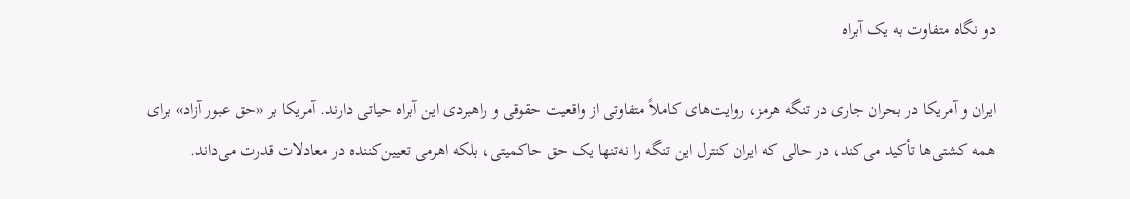دو نگاه متفاوت به یک آبراه

ایران و آمریکا در بحران جاری در تنگه هرمز، روایت‌های کاملاً متفاوتی از واقعیت حقوقی و راهبردی این آبراه حیاتی دارند. آمریکا بر «حق عبور آزاد» برای همه کشتی‌ها تأکید می‌کند، در حالی که ایران کنترل این تنگه را نه‌تنها یک حق حاکمیتی، بلکه اهرمی تعیین‌کننده در معادلات قدرت می‌داند.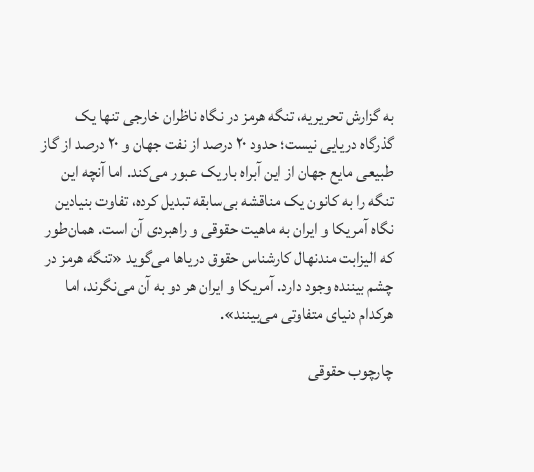به گزارش تحریریه، تنگه هرمز در نگاه ناظران خارجی تنها یک گذرگاه دریایی نیست؛ حدود ۲۰ درصد از نفت جهان و ۲۰ درصد از گاز طبیعی مایع جهان از این آبراه باریک عبور می‌کند. اما آنچه این تنگه را به کانون یک مناقشه بی‌سابقه تبدیل کرده، تفاوت بنیادین نگاه آمریکا و ایران به ماهیت حقوقی و راهبردی آن است. همان‌طور که الیزابت مندنهال کارشناس حقوق دریاها می‌گوید «تنگه هرمز در چشم بیننده وجود دارد. آمریکا و ایران هر دو به آن می‌نگرند، اما هرکدام دنیای متفاوتی می‌بینند».

چارچوب حقوقی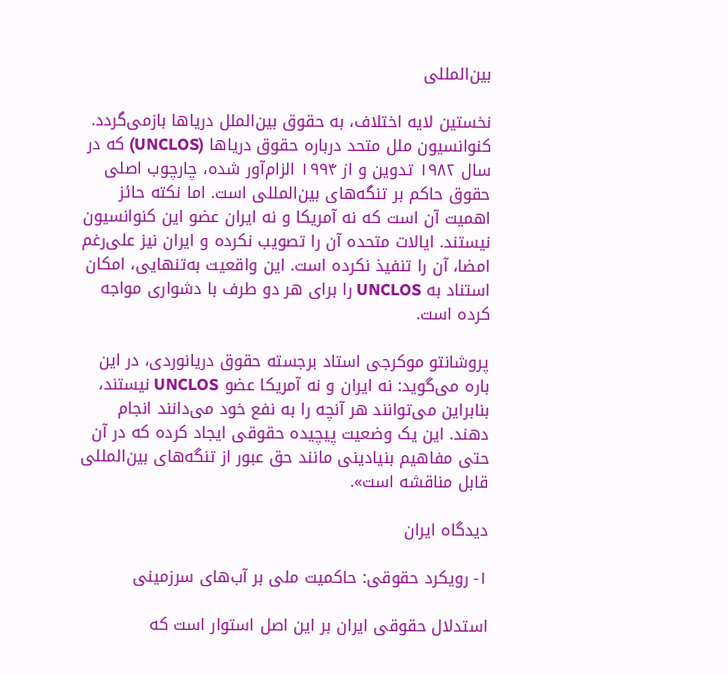بین‌المللی

نخستین لایه اختلاف، به حقوق بین‌الملل دریاها بازمی‌گردد. کنوانسیون ملل متحد درباره حقوق دریاها (UNCLOS) که در سال ۱۹۸۲ تدوین و از ۱۹۹۴ الزام‌آور شده، چارچوب اصلی حقوق حاکم بر تنگه‌های بین‌المللی است. اما نکته حائز اهمیت آن است که نه آمریکا و نه ایران عضو این کنوانسیون نیستند. ایالات متحده آن را تصویب نکرده و ایران نیز علی‌رغم امضا، آن را تنفیذ نکرده است. این واقعیت به‌تنهایی، امکان استناد به UNCLOS را برای هر دو طرف با دشواری مواجه کرده است.

پروشانتو موکرجی استاد برجسته حقوق دریانوردی، در این باره می‌گوید: نه ایران و نه آمریکا عضو UNCLOS نیستند، بنابراین می‌توانند هر آنچه را به نفع خود می‌دانند انجام دهند. این یک وضعیت پیچیده حقوقی ایجاد کرده که در آن حتی مفاهیم بنیادینی مانند حق عبور از تنگه‌های بین‌المللی قابل مناقشه است».

دیدگاه ایران

۱- رویکرد حقوقی: حاکمیت ملی بر آب‌های سرزمینی

استدلال حقوقی ایران بر این اصل استوار است که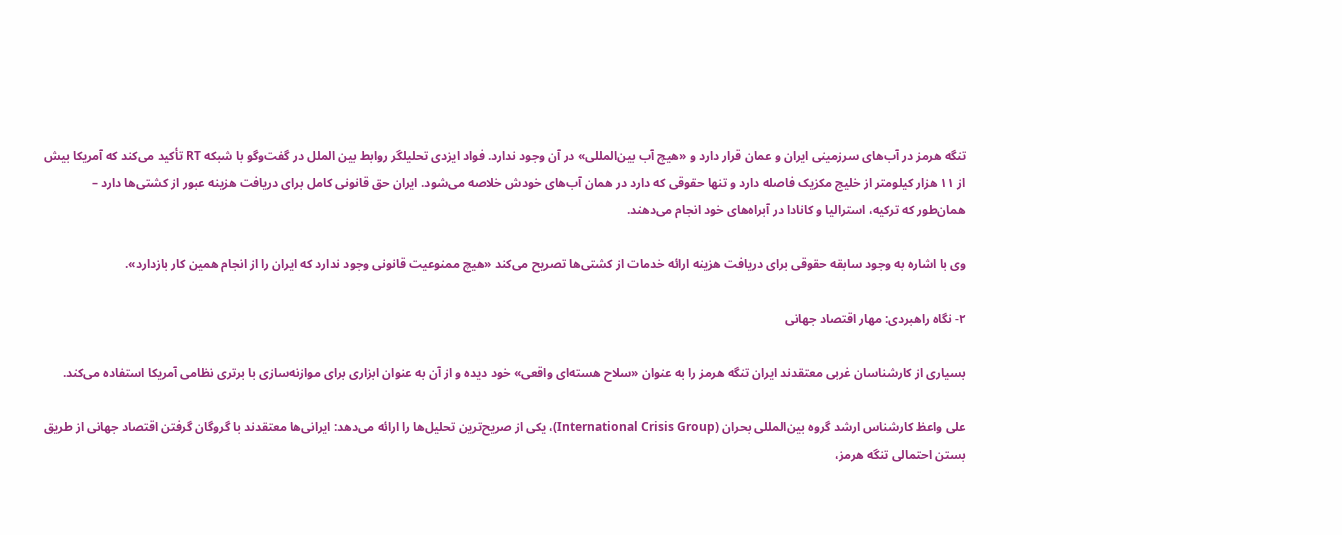تنگه هرمز در آب‌های سرزمینی ایران و عمان قرار دارد و «هیچ آب بین‌المللی» در آن وجود ندارد. فواد ایزدی تحلیلگر روابط بین الملل در گفت‌وگو با شبکه RT تأکید می‌کند که آمریکا بیش از ۱۱ هزار کیلومتر از خلیج مکزیک فاصله دارد و تنها حقوقی که دارد در همان آب‌های خودش خلاصه می‌شود. ایران حق قانونی کامل برای دریافت هزینه عبور از کشتی‌ها دارد – همان‌طور که ترکیه، استرالیا و کانادا در آبراه‌های خود انجام می‌دهند.

وی با اشاره به وجود سابقه حقوقی برای دریافت هزینه ارائه خدمات از کشتی‌ها تصریح می‌کند «هیچ ممنوعیت قانونی وجود ندارد که ایران را از انجام همین کار بازدارد».

۲- نگاه راهبردی: مهار اقتصاد جهانی

بسیاری از کارشناسان غربی معتقدند ایران تنگه هرمز را به عنوان «سلاح هسته‌ای واقعی» خود دیده و از آن به عنوان ابزاری برای موازنه‌سازی با برتری نظامی آمریکا استفاده می‌کند.

علی واعظ کارشناس ارشد گروه بین‌المللی بحران (International Crisis Group)، یکی از صریح‌ترین تحلیل‌ها را ارائه می‌دهد: ایرانی‌ها معتقدند با گروگان گرفتن اقتصاد جهانی از طریق بستن احتمالی تنگه هرمز،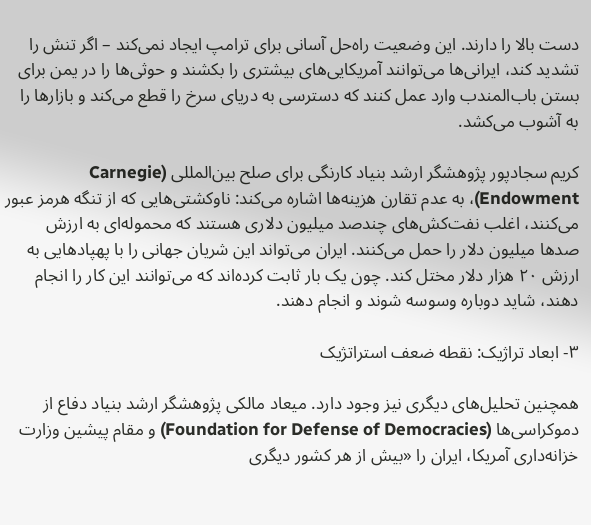دست بالا را دارند. این وضعیت راه‌حل آسانی برای ترامپ ایجاد نمی‌کند – اگر تنش را تشدید کند، ایرانی‌ها می‌توانند آمریکایی‌های بیشتری را بکشند و حوثی‌ها را در یمن برای بستن باب‌المندب وارد عمل کنند که دسترسی به دریای سرخ را قطع می‌کند و بازارها را به آشوب می‌کشد.

کریم سجادپور پژوهشگر ارشد بنیاد کارنگی برای صلح بین‌المللی (Carnegie Endowment)، به عدم تقارن هزینه‌ها اشاره می‌کند: ناوکشتی‌هایی که از تنگه هرمز عبور می‌کنند، اغلب نفت‌کش‌های چندصد میلیون دلاری هستند که محموله‌ای به ارزش صدها میلیون دلار را حمل می‌کنند. ایران می‌تواند این شریان جهانی را با پهپادهایی به ارزش ۲۰ هزار دلار مختل کند. چون یک بار ثابت کرده‌اند که می‌توانند این کار را انجام دهند، شاید دوباره وسوسه شوند و انجام دهند.

۳- ابعاد تراژیک: نقطه ضعف استراتژیک

همچنین تحلیل‌های دیگری نیز وجود دارد. میعاد مالکی پژوهشگر ارشد بنیاد دفاع از دموکراسی‌ها (Foundation for Defense of Democracies) و مقام پیشین وزارت خزانه‌داری آمریکا، ایران را «بیش از هر کشور دیگری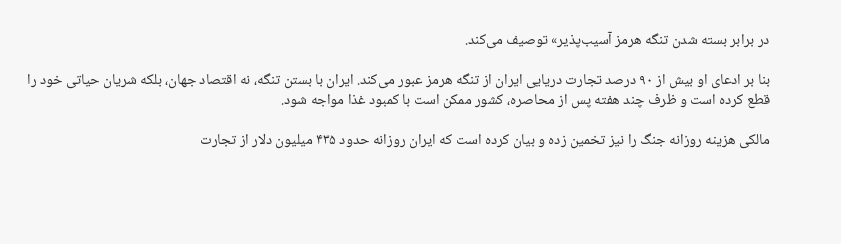در برابر بسته شدن تنگه هرمز آسیب‌پذیر» توصیف می‌کند.

بنا بر ادعای او بیش از ۹۰ درصد تجارت دریایی ایران از تنگه هرمز عبور می‌کند. ایران با بستن تنگه، نه اقتصاد جهان، بلکه شریان حیاتی خود را قطع کرده است و ظرف چند هفته پس از محاصره، کشور ممکن است با کمبود غذا مواجه شود.

مالکی هزینه روزانه جنگ را نیز تخمین زده و بیان کرده است که ایران روزانه حدود ۴۳۵ میلیون دلار از تجارت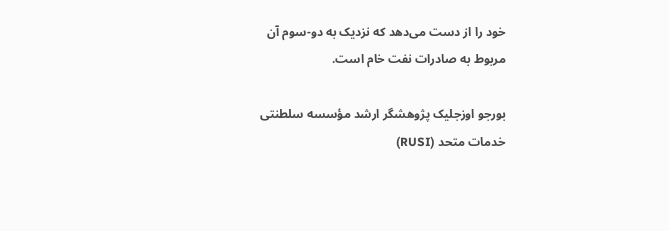خود را از دست می‌دهد که نزدیک به دو‑سوم آن مربوط به صادرات نفت خام است.

بورجو اوزجلیک پژوهشگر ارشد مؤسسه سلطنتی خدمات متحد (RUSI)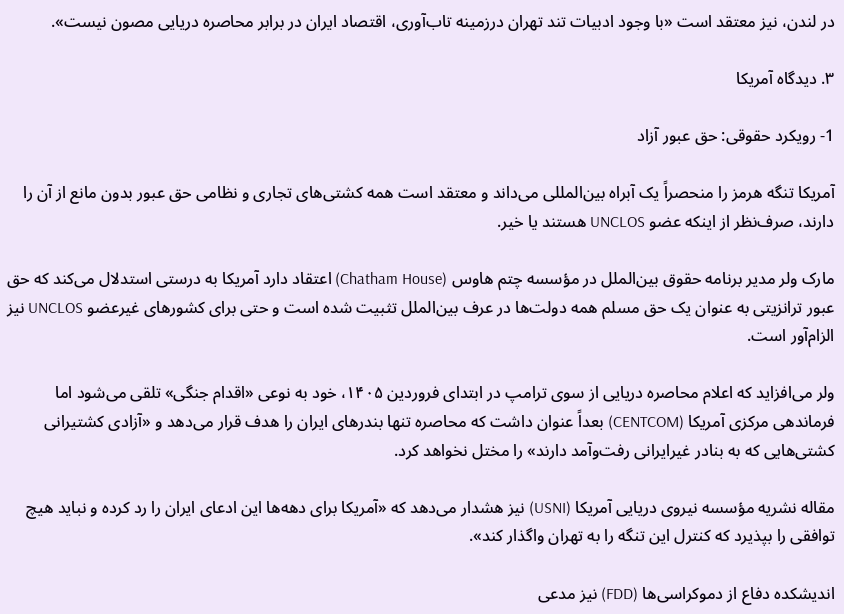در لندن، نیز معتقد است «با وجود ادبیات تند تهران درزمینه تاب‌آوری، اقتصاد ایران در برابر محاصره دریایی مصون نیست».

۳. دیدگاه آمریکا

1- رویکرد حقوقی: حق عبور آزاد

آمریکا تنگه هرمز را منحصراً یک آبراه بین‌المللی می‌داند و معتقد است همه کشتی‌های تجاری و نظامی حق عبور بدون مانع از آن را دارند، صرف‌نظر از اینکه عضو UNCLOS هستند یا خیر.

مارک ولر مدیر برنامه حقوق بین‌الملل در مؤسسه چتم هاوس (Chatham House) اعتقاد دارد آمریکا به درستی استدلال می‌کند که حق عبور ترانزیتی به عنوان یک حق مسلم همه دولت‌ها در عرف بین‌الملل تثبیت شده است و حتی برای کشورهای غیرعضو UNCLOS نیز الزام‌آور است.

ولر می‌افزاید که اعلام محاصره دریایی از سوی ترامپ در ابتدای فروردین ۱۴۰۵، خود به نوعی «اقدام جنگی» تلقی می‌شود اما فرماندهی مرکزی آمریکا (CENTCOM) بعداً عنوان داشت که محاصره تنها بندرهای ایران را هدف قرار می‌دهد و «آزادی کشتیرانی کشتی‌هایی که به بنادر غیرایرانی رفت‌وآمد دارند» را مختل نخواهد کرد.

مقاله نشریه مؤسسه نیروی دریایی آمریکا (USNI) نیز هشدار می‌دهد که «آمریکا برای دهه‌ها این ادعای ایران را رد کرده و نباید هیچ توافقی را بپذیرد که کنترل این تنگه را به تهران واگذار کند».

اندیشکده دفاع از دموکراسی‌ها (FDD) نیز مدعی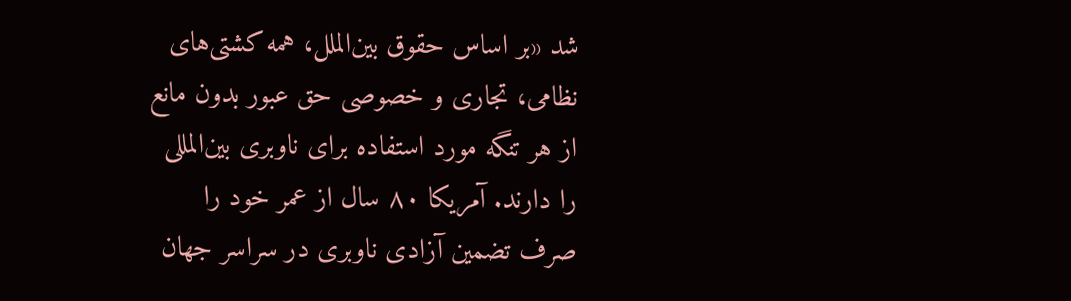شد «بر اساس حقوق بین‌الملل، همه کشتی‌های نظامی، تجاری و خصوصی حق عبور بدون مانع از هر تنگه مورد استفاده برای ناوبری بین‌المللی را دارند. آمریکا ۸۰ سال از عمر خود را صرف تضمین آزادی ناوبری در سراسر جهان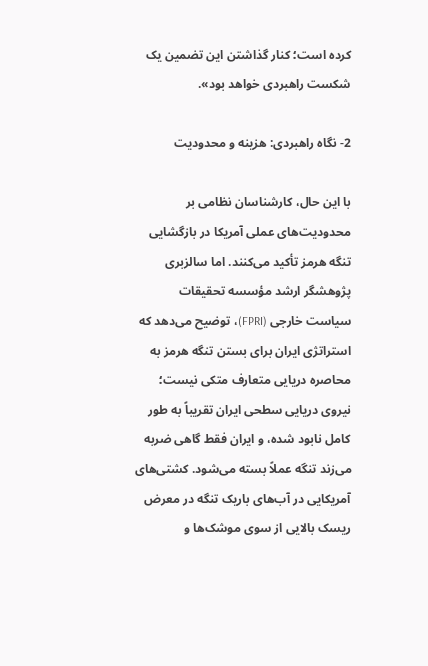کرده است؛ کنار گذاشتن این تضمین یک شکست راهبردی خواهد بود».

2- نگاه راهبردی: هزینه و محدودیت

با این حال، کارشناسان نظامی بر محدودیت‌های عملی آمریکا در بازگشایی تنگه هرمز تأکید می‌کنند. اما سالزبری پژوهشگر ارشد مؤسسه تحقیقات سیاست خارجی (FPRI)، توضیح می‌دهد که استراتژی ایران برای بستن تنگه هرمز به محاصره دریایی متعارف متکی نیست؛ نیروی دریایی سطحی ایران تقریباً به طور کامل نابود شده، و ایران فقط گاهی ضربه می‌زند تنگه عملاً بسته می‌شود. کشتی‌های آمریکایی در آب‌های باریک تنگه در معرض ریسک بالایی از سوی موشک‌ها و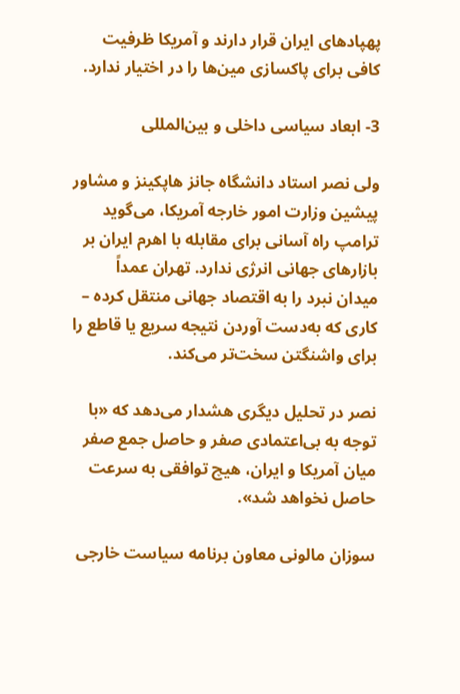پهپادهای ایران قرار دارند و آمریکا ظرفیت کافی برای پاکسازی مین‌ها را در اختیار ندارد.

3- ابعاد سیاسی داخلی و بین‌المللی

ولی نصر استاد دانشگاه جانز هاپکینز و مشاور پیشین وزارت امور خارجه آمریکا، می‌گوید ترامپ راه آسانی برای مقابله با اهرم ایران بر بازارهای جهانی انرژی ندارد. تهران عمداً میدان نبرد را به اقتصاد جهانی منتقل کرده – کاری که به‌دست آوردن نتیجه سریع یا قاطع را برای واشنگتن سخت‌تر می‌کند.

نصر در تحلیل دیگری هشدار می‌دهد که «با توجه به بی‌اعتمادی صفر و حاصل جمع صفر میان آمریکا و ایران، هیچ توافقی به سرعت حاصل نخواهد شد».

سوزان مالونی معاون برنامه سیاست خارجی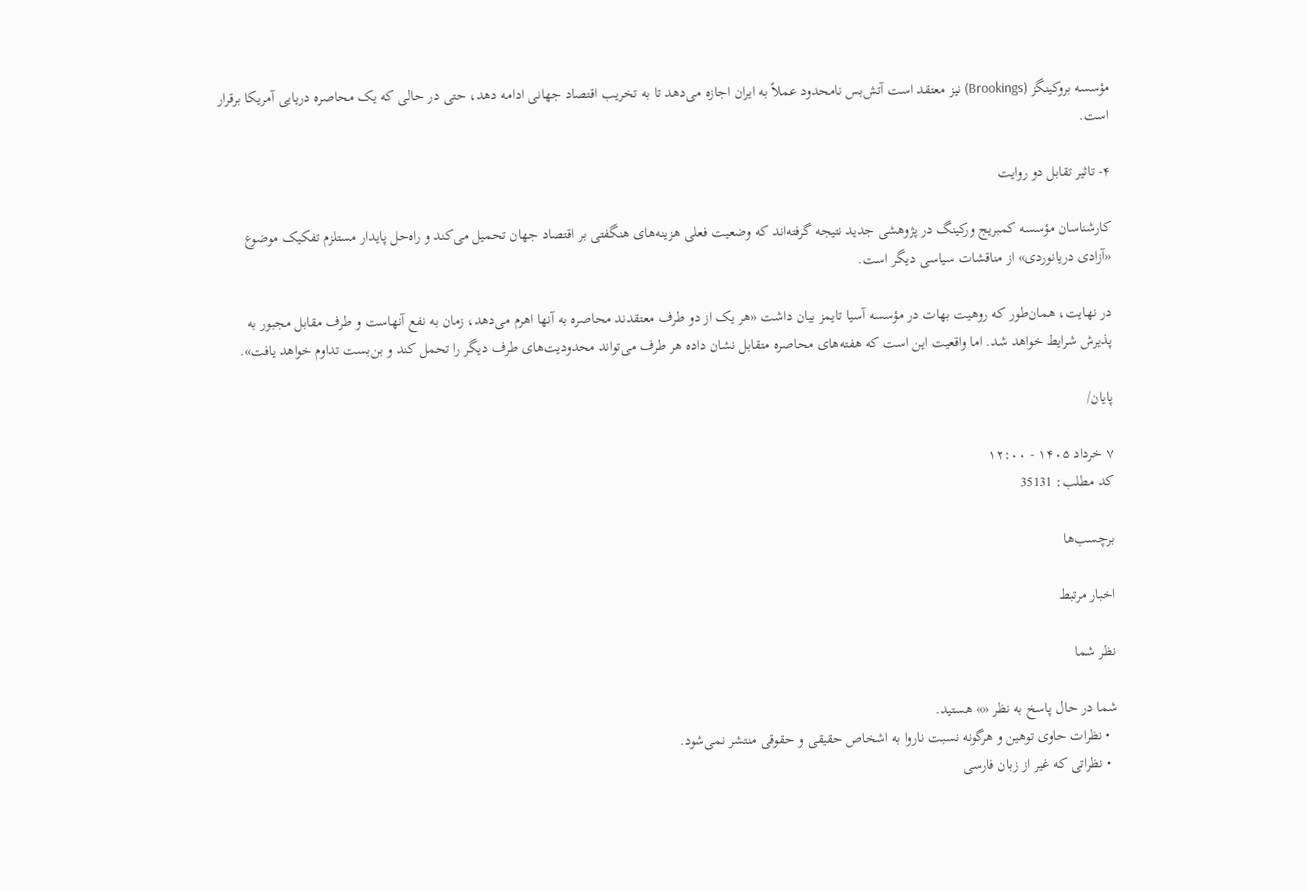مؤسسه بروکینگز (Brookings) نیز معتقد است آتش‌بس نامحدود عملاً به ایران اجازه می‌دهد تا به تخریب اقتصاد جهانی ادامه دهد، حتی در حالی که یک محاصره دریایی آمریکا برقرار است.

۴- تاثیر تقابل دو روایت

کارشناسان مؤسسه کمبریج ورکینگ در پژوهشی جدید نتیجه گرفته‌اند که وضعیت فعلی هزینه‌های هنگفتی بر اقتصاد جهان تحمیل می‌کند و راه‌حل پایدار مستلزم تفکیک موضوع «آزادی دریانوردی» از مناقشات سیاسی دیگر است.

در نهایت، همان‌طور که روهیت بهات در مؤسسه آسیا تایمز بیان داشت «هر یک از دو طرف معتقدند محاصره به آنها اهرم می‌دهد، زمان به نفع آنهاست و طرف مقابل مجبور به پذیرش شرایط خواهد شد. اما واقعیت این است که هفته‌های محاصره متقابل نشان داده هر طرف می‌تواند محدودیت‌های طرف دیگر را تحمل کند و بن‌بست تداوم خواهد یافت».

پایان/

۷ خرداد ۱۴۰۵ - ۱۲:۰۰
کد مطلب: 35131

برچسب‌ها

اخبار مرتبط

نظر شما

شما در حال پاسخ به نظر «» هستید.
  • نظرات حاوی توهین و هرگونه نسبت ناروا به اشخاص حقیقی و حقوقی منتشر نمی‌شود.
  • نظراتی که غیر از زبان فارسی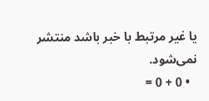یا غیر مرتبط با خبر باشد منتشر نمی‌شود.
  • 0 + 0 =